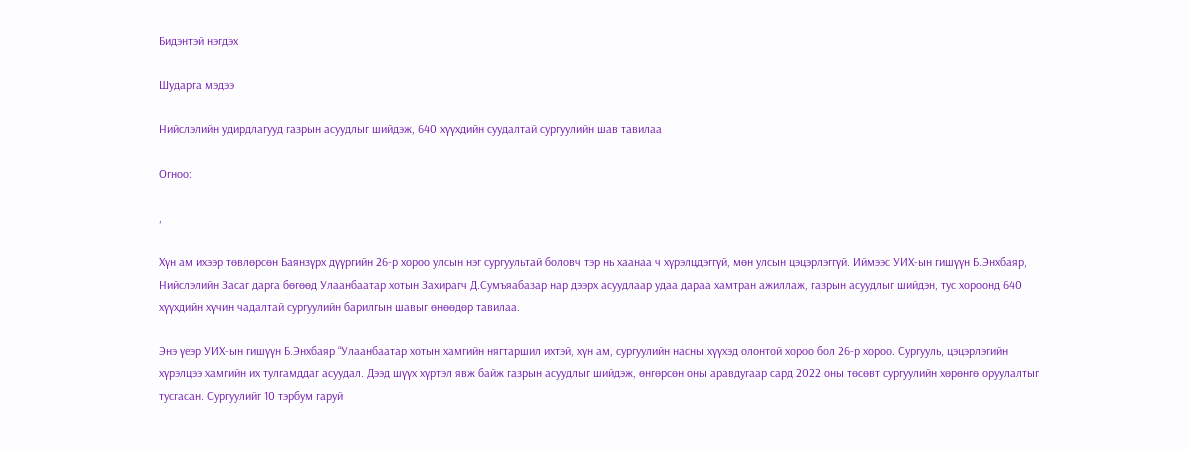Бидэнтэй нэгдэх

Шударга мэдээ

Нийслэлийн удирдлагууд газрын асуудлыг шийдэж, 640 хүүхдийн суудалтай сургуулийн шав тавилаа

Огноо:

,

Хүн ам ихээр төвлөрсөн Баянзүрх дүүргийн 26-р хороо улсын нэг сургуультай боловч тэр нь хаанаа ч хүрэлцдэггүй, мөн улсын цэцэрлэггүй. Иймээс УИХ-ын гишүүн Б.Энхбаяр, Нийслэлийн Засаг дарга бөгөөд Улаанбаатар хотын Захирагч Д.Сумъяабазар нар дээрх асуудлаар удаа дараа хамтран ажиллаж, газрын асуудлыг шийдэн, тус хороонд 640 хүүхдийн хүчин чадалтай сургуулийн барилгын шавыг өнөөдөр тавилаа.

Энэ үеэр УИХ-ын гишүүн Б.Энхбаяр “Улаанбаатар хотын хамгийн нягтаршил ихтэй, хүн ам, сургуулийн насны хүүхэд олонтой хороо бол 26-р хороо. Сургууль, цэцэрлэгийн хүрэлцээ хамгийн их тулгамддаг асуудал. Дээд шүүх хүртэл явж байж газрын асуудлыг шийдэж, өнгөрсөн оны аравдугаар сард 2022 оны төсөвт сургуулийн хөрөнгө оруулалтыг тусгасан. Сургуулийг 10 тэрбум гаруй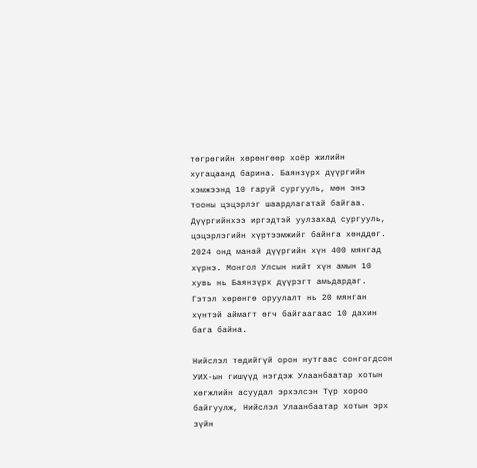төгрөгийн хөрөнгөөр хоёр жилийн хугацаанд барина. Баянзүрх дүүргийн хэмжээнд 10 гаруй сургууль, мөн энэ тооны цэцэрлэг шаардлагатай байгаа. Дүүргийнхээ иргэдтэй уулзахад сургууль, цэцэрлэгийн хүртээмжийг байнга хөнддөг. 2024 онд манай дүүргийн хүн 400 мянгад хүрнэ. Монгол Улсын нийт хүн амын 10 хувь нь Баянзүрх дүүрэгт амьдардаг. Гэтэл хөрөнгө оруулалт нь 20 мянган хүнтэй аймагт өгч байгаагаас 10 дахин бага байна.

Нийслэл төдийгүй орон нутгаас сонгогдсон УИХ-ын гишүүд нэгдэж Улаанбаатар хотын хөгжлийн асуудал эрхэлсэн Түр хороо байгуулж, Нийслэл Улаанбаатар хотын эрх  зүйн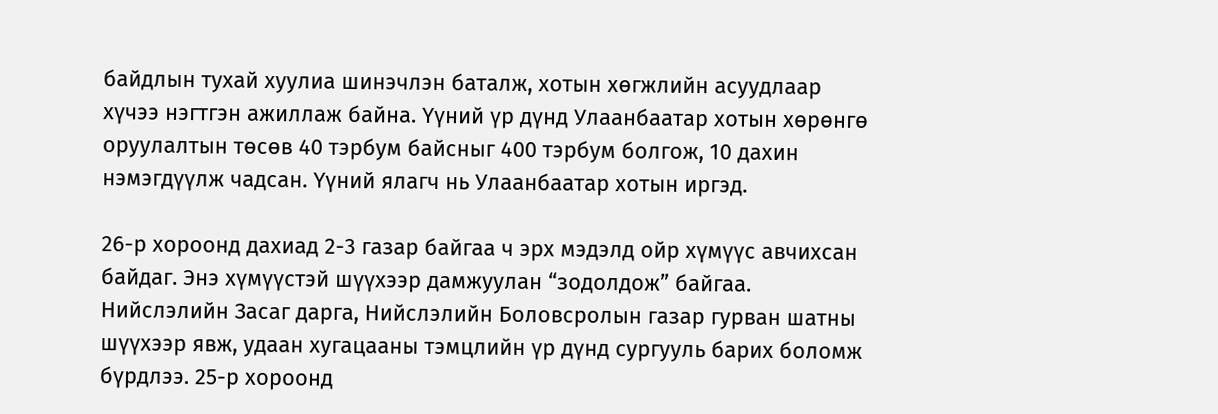байдлын тухай хуулиа шинэчлэн баталж, хотын хөгжлийн асуудлаар хүчээ нэгтгэн ажиллаж байна. Үүний үр дүнд Улаанбаатар хотын хөрөнгө оруулалтын төсөв 40 тэрбум байсныг 400 тэрбум болгож, 10 дахин нэмэгдүүлж чадсан. Үүний ялагч нь Улаанбаатар хотын иргэд.

26-р хороонд дахиад 2-3 газар байгаа ч эрх мэдэлд ойр хүмүүс авчихсан байдаг. Энэ хүмүүстэй шүүхээр дамжуулан “зодолдож” байгаа. Нийслэлийн Засаг дарга, Нийслэлийн Боловсролын газар гурван шатны шүүхээр явж, удаан хугацааны тэмцлийн үр дүнд сургууль барих боломж бүрдлээ. 25-р хороонд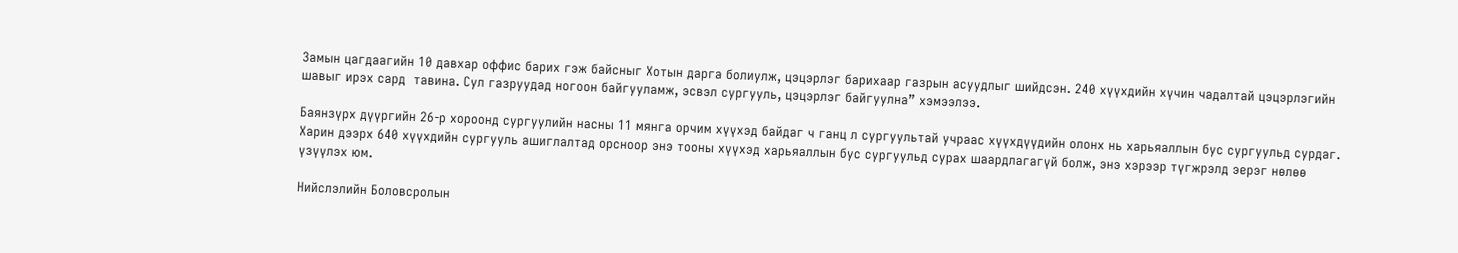Замын цагдаагийн 10 давхар оффис барих гэж байсныг Хотын дарга болиулж, цэцэрлэг барихаар газрын асуудлыг шийдсэн. 240 хүүхдийн хүчин чадалтай цэцэрлэгийн шавыг ирэх сард  тавина. Сул газруудад ногоон байгууламж, эсвэл сургууль, цэцэрлэг байгуулна” хэмээлээ.

Баянзүрх дүүргийн 26-р хороонд сургуулийн насны 11 мянга орчим хүүхэд байдаг ч ганц л сургуультай учраас хүүхдүүдийн олонх нь харьяаллын бус сургуульд сурдаг. Харин дээрх 640 хүүхдийн сургууль ашиглалтад орсноор энэ тооны хүүхэд харьяаллын бус сургуульд сурах шаардлагагүй болж, энэ хэрээр түгжрэлд эерэг нөлөө үзүүлэх юм.

Нийслэлийн Боловсролын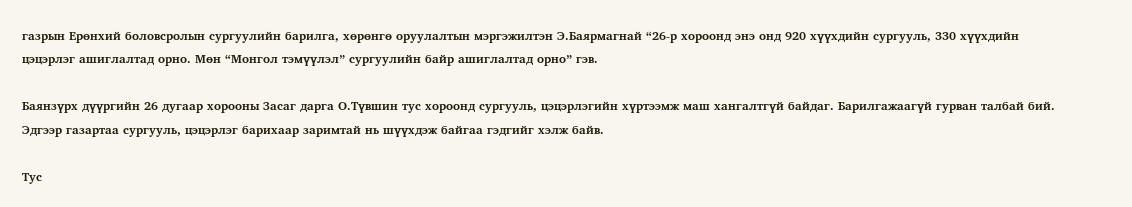газрын Ерөнхий боловсролын сургуулийн барилга, хөрөнгө оруулалтын мэргэжилтэн Э.Баярмагнай “26-р хороонд энэ онд 920 хүүхдийн сургууль, 330 хүүхдийн цэцэрлэг ашиглалтад орно. Мөн “Монгол тэмүүлэл” сургуулийн байр ашиглалтад орно” гэв.

Баянзүрх дүүргийн 26 дугаар хорооны Засаг дарга О.Түвшин тус хороонд сургууль, цэцэрлэгийн хүртээмж маш хангалтгүй байдаг. Барилгажаагүй гурван талбай бий. Эдгээр газартаа сургууль, цэцэрлэг барихаар заримтай нь шүүхдэж байгаа гэдгийг хэлж байв.

Тус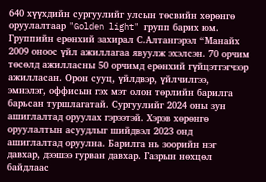640 хүүхдийн сургуулийг улсын төсвийн хөрөнгө оруулалтаар "Golden light" групп барих юм. Группийн ерөнхий захирал С.Алтангэрэл “Манайх 2009 оноос үйл ажиллагаа явуулж эхэлсэн. 70 орчим төсөлд ажилласны 50 орчимд ерөнхий гүйцэтгэгчээр ажилласан. Орон сууц, үйлдвэр, үйлчилгээ, эмнэлэг, оффисын гэх мэт олон төрлийн барилга барьсан туршлагатай. Сургуулийг 2024 оны зун ашиглалтад оруулах гэрээтэй. Хэрэв хөрөнгө оруулалтын асуудлыг шийдвэл 2023 онд ашиглалтад оруулна. Барилга нь зоорийн нэг давхар, дээшээ гурван давхар. Газрын нөхцөл байдлаас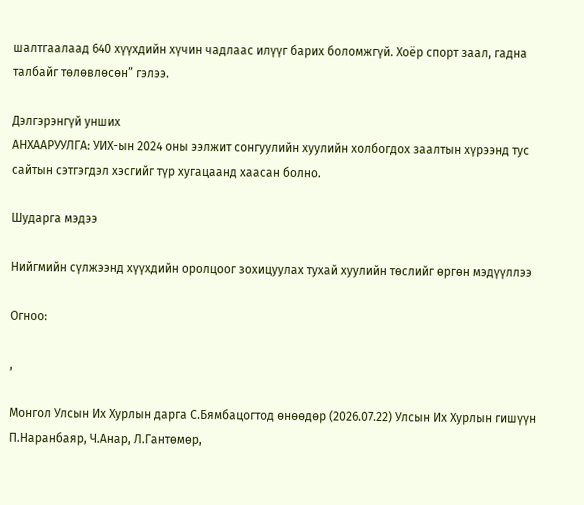шалтгаалаад 640 хүүхдийн хүчин чадлаас илүүг барих боломжгүй. Хоёр спорт заал, гадна талбайг төлөвлөсөн” гэлээ.

Дэлгэрэнгүй унших
АНХААРУУЛГА: УИХ-ын 2024 оны ээлжит сонгуулийн хуулийн холбогдох заалтын хүрээнд тус сайтын сэтгэгдэл хэсгийг түр хугацаанд хаасан болно.

Шударга мэдээ

Нийгмийн сүлжээнд хүүхдийн оролцоог зохицуулах тухай хуулийн төслийг өргөн мэдүүллээ

Огноо:

,

Монгол Улсын Их Хурлын дарга С.Бямбацогтод өнөөдөр (2026.07.22) Улсын Их Хурлын гишүүн П.Наранбаяр, Ч.Анар, Л.Гантөмөр,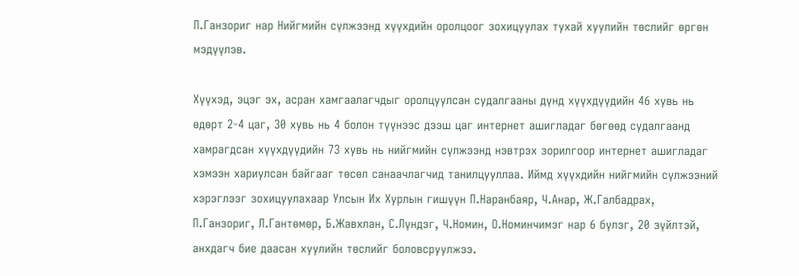П.Ганзориг нар Нийгмийн сүлжээнд хүүхдийн оролцоог зохицуулах тухай хуулийн төслийг өргөн мэдүүлэв.

Хүүхэд, эцэг эх, асран хамгаалагчдыг оролцуулсан судалгааны дүнд хүүхдүүдийн 46 хувь нь өдөрт 2-4 цаг, 30 хувь нь 4 болон түүнээс дээш цаг интернет ашигладаг бөгөөд судалгаанд хамрагдсан хүүхдүүдийн 73 хувь нь нийгмийн сүлжээнд нэвтрэх зорилгоор интернет ашигладаг хэмээн хариулсан байгааг төсөл санаачлагчид танилцууллаа. Иймд хүүхдийн нийгмийн сүлжээний хэрэглээг зохицуулахаар Улсын Их Хурлын гишүүн П.Наранбаяр, Ч.Анар, Ж.Галбадрах, П.Ганзориг, Л.Гантөмөр, Б.Жавхлан, С.Лүндэг, Ч.Номин, О.Номинчимэг нар 6 бүлэг, 20 зүйлтэй, анхдагч бие даасан хуулийн төслийг боловсруулжээ.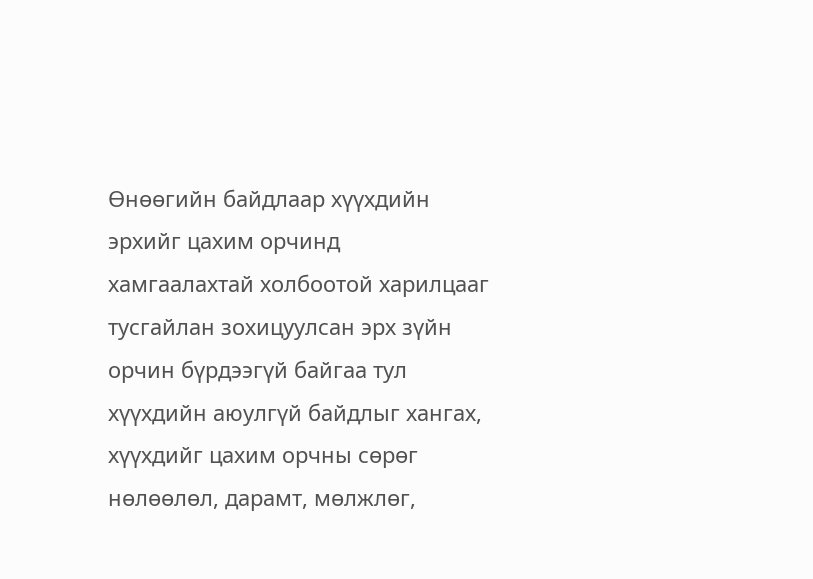Өнөөгийн байдлаар хүүхдийн эрхийг цахим орчинд хамгаалахтай холбоотой харилцааг тусгайлан зохицуулсан эрх зүйн орчин бүрдээгүй байгаа тул хүүхдийн аюулгүй байдлыг хангах, хүүхдийг цахим орчны сөрөг нөлөөлөл, дарамт, мөлжлөг,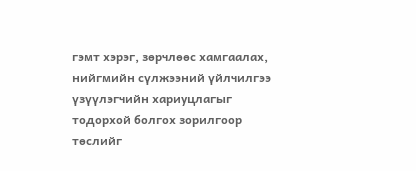гэмт хэрэг, зөрчлөөс хамгаалах, нийгмийн сүлжээний үйлчилгээ үзүүлэгчийн хариуцлагыг тодорхой болгох зорилгоор төслийг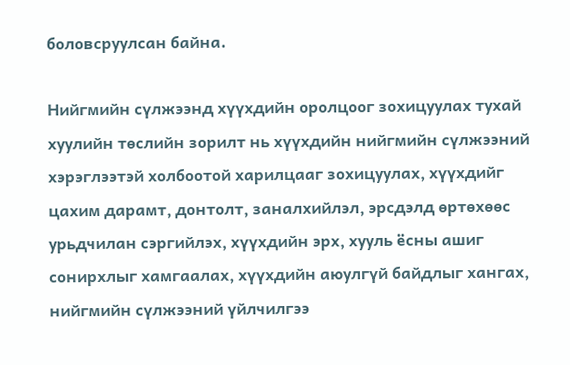боловсруулсан байна.

Нийгмийн сүлжээнд хүүхдийн оролцоог зохицуулах тухай хуулийн төслийн зорилт нь хүүхдийн нийгмийн сүлжээний хэрэглээтэй холбоотой харилцааг зохицуулах, хүүхдийг цахим дарамт, донтолт, заналхийлэл, эрсдэлд өртөхөөс урьдчилан сэргийлэх, хүүхдийн эрх, хууль ёсны ашиг сонирхлыг хамгаалах, хүүхдийн аюулгүй байдлыг хангах, нийгмийн сүлжээний үйлчилгээ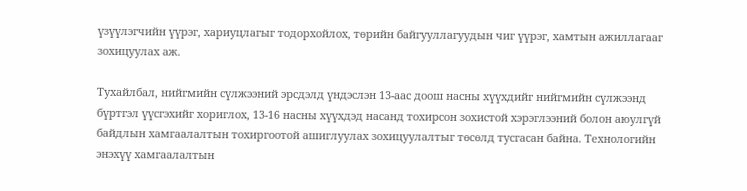үзүүлэгчийн үүрэг, хариуцлагыг тодорхойлох, төрийн байгууллагуудын чиг үүрэг, хамтын ажиллагааг зохицуулах аж.

Тухайлбал, нийгмийн сүлжээний эрсдэлд үндэслэн 13-аас доош насны хүүхдийг нийгмийн сүлжээнд бүртгэл үүсгэхийг хориглох, 13-16 насны хүүхдэд насанд тохирсон зохистой хэрэглээний болон аюулгүй байдлын хамгаалалтын тохиргоотой ашиглуулах зохицуулалтыг төсөлд тусгасан байна. Технологийн энэхүү хамгаалалтын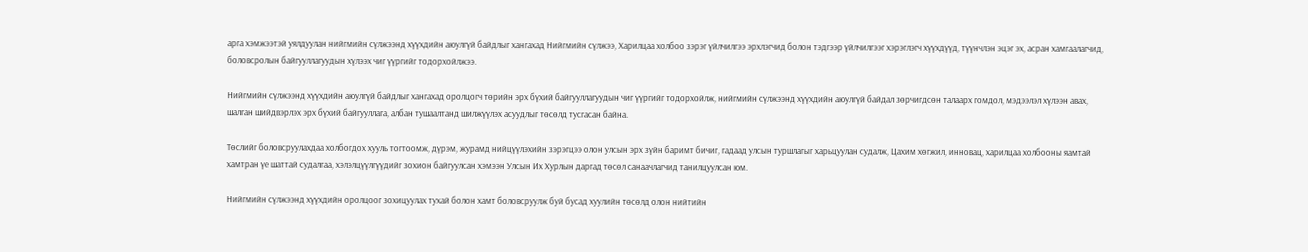арга хэмжээтэй уялдуулан нийгмийн сүлжээнд хүүхдийн аюулгүй байдлыг хангахад Нийгмийн сүлжээ, Харилцаа холбоо зэрэг үйлчилгээ эрхлэгчид болон тэдгээр үйлчилгээг хэрэглэгч хүүхдүүд, түүнчлэн эцэг эх, асран хамгаалагчид, боловсролын байгууллагуудын хүлээх чиг үүргийг тодорхойлжээ.

Нийгмийн сүлжээнд хүүхдийн аюулгүй байдлыг хангахад оролцогч төрийн эрх бүхий байгууллагуудын чиг үүргийг тодорхойлж, нийгмийн сүлжээнд хүүхдийн аюулгүй байдал зөрчигдсөн талаарх гомдол, мэдээлэл хүлээн авах, шалган шийдвэрлэх эрх бүхий байгууллага, албан тушаалтанд шилжүүлэх асуудлыг төсөлд тусгасан байна.

Төслийг боловсруулахдаа холбогдох хууль тогтоомж, дүрэм, журамд нийцүүлэхийн зэрэгцээ олон улсын эрх зүйн баримт бичиг, гадаад улсын туршлагыг харьцуулан судалж, Цахим хөгжил, инновац, харилцаа холбооны яамтай хамтран үе шаттай судалгаа, хэлэлцүүлгүүдийг зохион байгуулсан хэмээн Улсын Их Хурлын даргад төсөл санаачлагчид танилцуулсан юм.

Нийгмийн сүлжээнд хүүхдийн оролцоог зохицуулах тухай болон хамт боловсруулж буй бусад хуулийн төсөлд олон нийтийн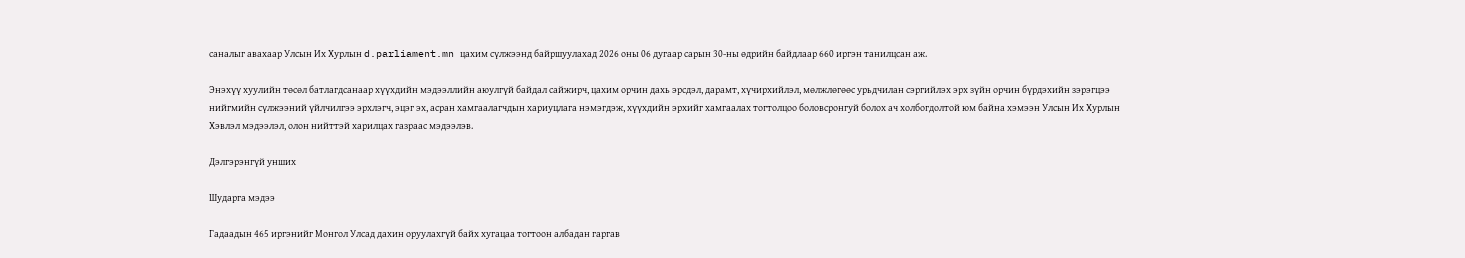саналыг авахаар Улсын Их Хурлын d.parliament.mn цахим сүлжээнд байршуулахад 2026 оны 06 дугаар сарын 30-ны өдрийн байдлаар 660 иргэн танилцсан аж.

Энэхүү хуулийн төсөл батлагдсанаар хүүхдийн мэдээллийн аюулгүй байдал сайжирч, цахим орчин дахь эрсдэл, дарамт, хүчирхийлэл, мөлжлөгөөс урьдчилан сэргийлэх эрх зүйн орчин бүрдэхийн зэрэгцээ нийгмийн сүлжээний үйлчилгээ эрхлэгч, эцэг эх, асран хамгаалагчдын хариуцлага нэмэгдэж, хүүхдийн эрхийг хамгаалах тогтолцоо боловсронгуй болох ач холбогдолтой юм байна хэмээн Улсын Их Хурлын Хэвлэл мэдээлэл, олон нийттэй харилцах газраас мэдээлэв.

Дэлгэрэнгүй унших

Шударга мэдээ

Гадаадын 465 иргэнийг Монгол Улсад дахин оруулахгүй байх хугацаа тогтоон албадан гаргав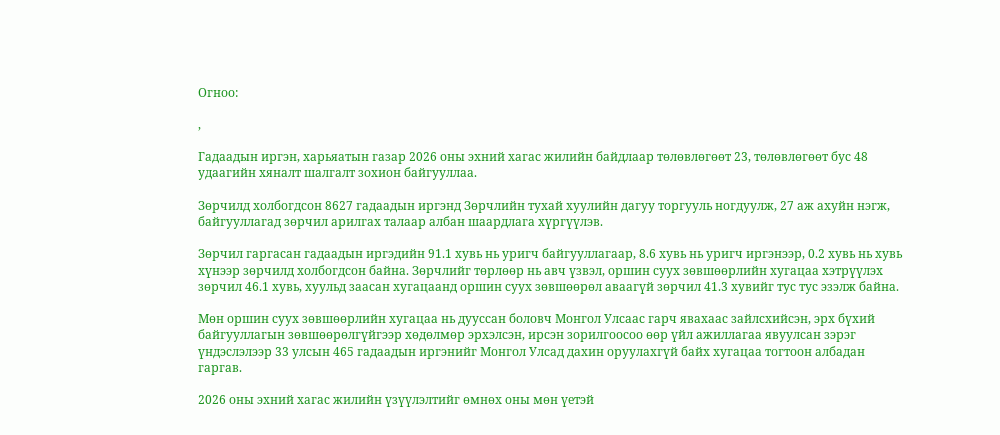Огноо:

,

Гадаадын иргэн, харьяатын газар 2026 оны эхний хагас жилийн байдлаар төлөвлөгөөт 23, төлөвлөгөөт бус 48 удаагийн хяналт шалгалт зохион байгууллаа.

Зөрчилд холбогдсон 8627 гадаадын иргэнд Зөрчлийн тухай хуулийн дагуу торгууль ногдуулж, 27 аж ахуйн нэгж, байгууллагад зөрчил арилгах талаар албан шаардлага хүргүүлэв.

Зөрчил гаргасан гадаадын иргэдийн 91.1 хувь нь уригч байгууллагаар, 8.6 хувь нь уригч иргэнээр, 0.2 хувь нь хувь хүнээр зөрчилд холбогдсон байна. Зөрчлийг төрлөөр нь авч үзвэл, оршин суух зөвшөөрлийн хугацаа хэтрүүлэх зөрчил 46.1 хувь, хуульд заасан хугацаанд оршин суух зөвшөөрөл аваагүй зөрчил 41.3 хувийг тус тус эзэлж байна.

Мөн оршин суух зөвшөөрлийн хугацаа нь дууссан боловч Монгол Улсаас гарч явахаас зайлсхийсэн, эрх бүхий байгууллагын зөвшөөрөлгүйгээр хөдөлмөр эрхэлсэн, ирсэн зорилгоосоо өөр үйл ажиллагаа явуулсан зэрэг үндэслэлээр 33 улсын 465 гадаадын иргэнийг Монгол Улсад дахин оруулахгүй байх хугацаа тогтоон албадан гаргав.

2026 оны эхний хагас жилийн үзүүлэлтийг өмнөх оны мөн үетэй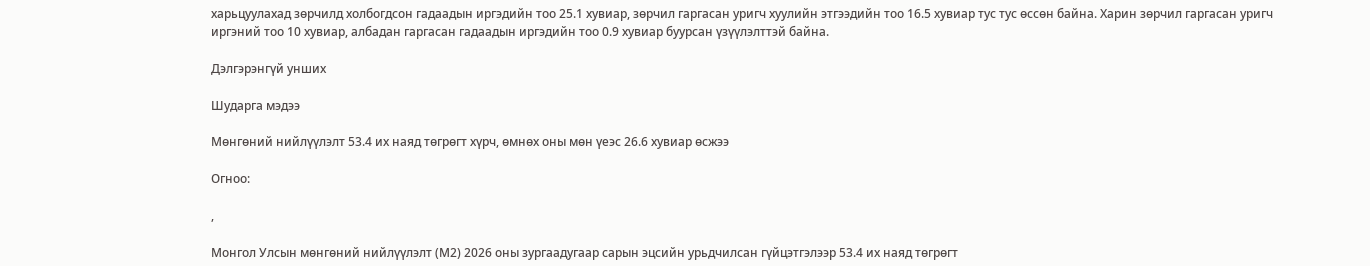харьцуулахад зөрчилд холбогдсон гадаадын иргэдийн тоо 25.1 хувиар, зөрчил гаргасан уригч хуулийн этгээдийн тоо 16.5 хувиар тус тус өссөн байна. Харин зөрчил гаргасан уригч иргэний тоо 10 хувиар, албадан гаргасан гадаадын иргэдийн тоо 0.9 хувиар буурсан үзүүлэлттэй байна.

Дэлгэрэнгүй унших

Шударга мэдээ

Мөнгөний нийлүүлэлт 53.4 их наяд төгрөгт хүрч, өмнөх оны мөн үеэс 26.6 хувиар өсжээ

Огноо:

,

Монгол Улсын мөнгөний нийлүүлэлт (М2) 2026 оны зургаадугаар сарын эцсийн урьдчилсан гүйцэтгэлээр 53.4 их наяд төгрөгт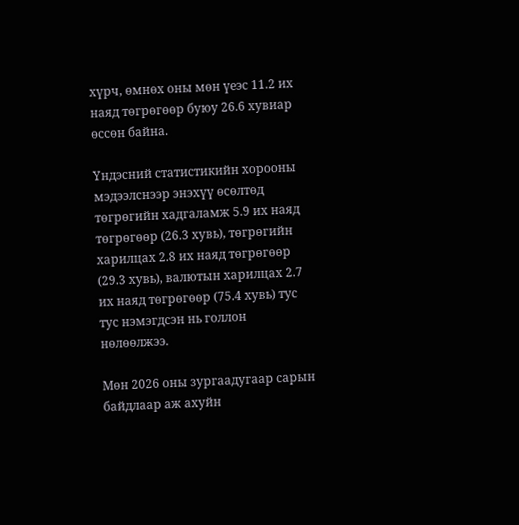хүрч, өмнөх оны мөн үеэс 11.2 их наяд төгрөгөөр буюу 26.6 хувиар өссөн байна.

Үндэсний статистикийн хорооны мэдээлснээр энэхүү өсөлтөд төгрөгийн хадгаламж 5.9 их наяд төгрөгөөр (26.3 хувь), төгрөгийн харилцах 2.8 их наяд төгрөгөөр (29.3 хувь), валютын харилцах 2.7 их наяд төгрөгөөр (75.4 хувь) тус тус нэмэгдсэн нь голлон нөлөөлжээ.

Мөн 2026 оны зургаадугаар сарын байдлаар аж ахуйн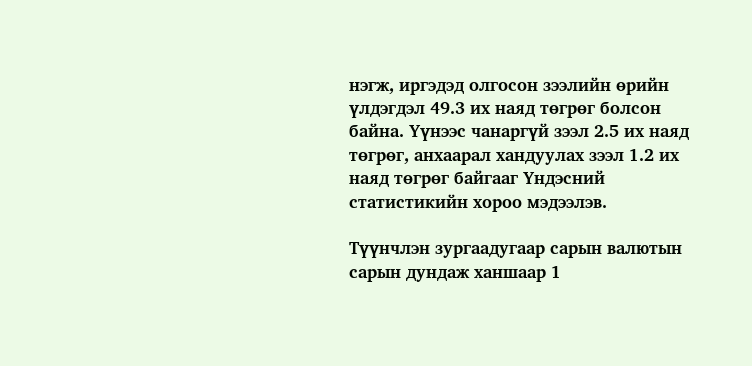нэгж, иргэдэд олгосон зээлийн өрийн үлдэгдэл 49.3 их наяд төгрөг болсон байна. Үүнээс чанаргүй зээл 2.5 их наяд төгрөг, анхаарал хандуулах зээл 1.2 их наяд төгрөг байгааг Үндэсний статистикийн хороо мэдээлэв.

Түүнчлэн зургаадугаар сарын валютын сарын дундаж ханшаар 1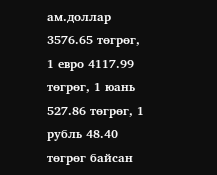ам.доллар 3576.65 төгрөг, 1 евро 4117.99 төгрөг, 1 юань 527.86 төгрөг, 1 рубль 48.40 төгрөг байсан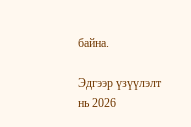байна.

Эдгээр үзүүлэлт нь 2026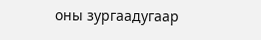оны зургаадугаар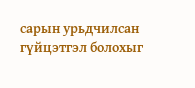сарын урьдчилсан гүйцэтгэл болохыг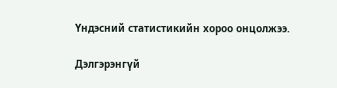Үндэсний статистикийн хороо онцолжээ.

Дэлгэрэнгүй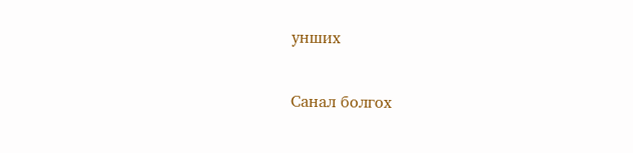унших

Санал болгох